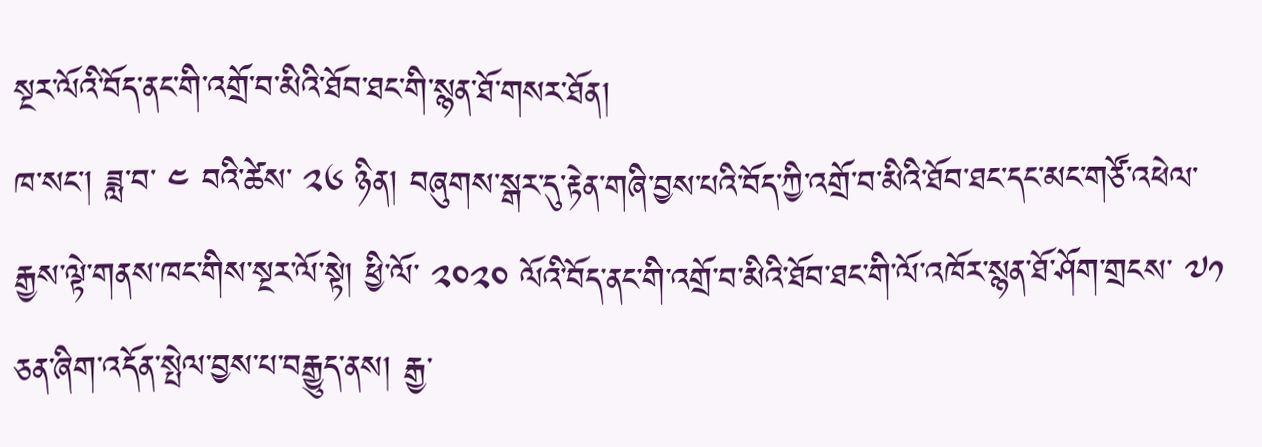སྔར་ལོའི་བོད་ནང་གི་འགྲོ་བ་མིའི་ཐོབ་ཐང་གི་སྙན་ཐོ་གསར་ཐོན།
ཁ་སང་། ཟླ་བ་ ༤ བའི་ཚེས་ ༢༦ ཉིན། བཞུགས་སྒར་དུ་རྟེན་གཞི་བྱས་པའི་བོད་ཀྱི་འགྲོ་བ་མིའི་ཐོབ་ཐང་དང་མང་གཙོ་འཕེལ་རྒྱས་ལྟེ་གནས་ཁང་གིས་སྔར་ལོ་སྟེ། ཕྱི་ལོ་ ༢༠༢༠ ལོའི་བོད་ནང་གི་འགྲོ་བ་མིའི་ཐོབ་ཐང་གི་ལོ་འཁོར་སྙན་ཐོ་ཤོག་གྲངས་ ༧༡ ཅན་ཞིག་འདོན་སྤེལ་བྱས་པ་བརྒྱུད་ནས། རྒྱ་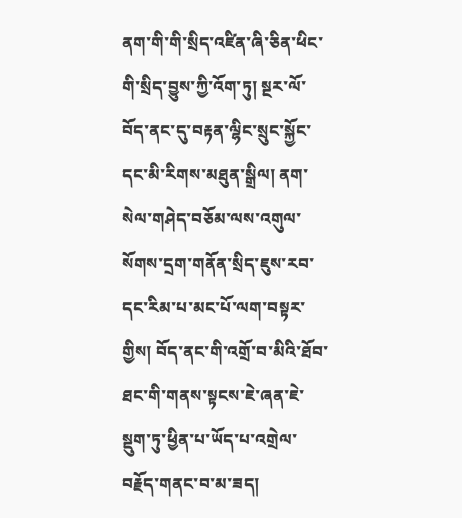ནག་གི་གི་སྲིད་འཛིན་ཞི་ཅིན་ཕིང་གི་སྲིད་བྱུས་ཀྱི་འོག་ཏུ། སྔར་ལོ་བོད་ནང་དུ་བརྟན་ལྷིང་སྲུང་སྐྱོང་དང་མི་རིགས་མཐུན་སྒྲིལ། ནག་སེལ་གཤེད་བཅོམ་ལས་འགུལ་སོགས་དྲག་གནོན་སྲིད་ཇུས་རབ་དང་རིམ་པ་མང་པོ་ལག་བསྟར་གྱིས། བོད་ནང་གི་འགྲོ་བ་མིའི་ཐོབ་ཐང་གི་གནས་སྟངས་ཇེ་ཞན་ཇེ་སྡུག་ཏུ་ཕྱིན་པ་ཡོད་པ་འགྲེལ་བརྗོད་གནང་བ་མ་ཟད།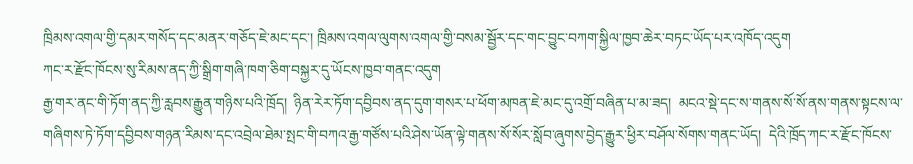ཁྲིམས་འགལ་གྱི་དམར་གསོད་དང་མནར་གཅོད་ཇེ་མང་དང་། ཁྲིམས་འགལ་ལུགས་འགལ་གྱི་བསམ་སྦྱོར་དང་གང་བྱུང་བཀག་སྐྱིལ་ཁྱབ་ཆེར་བཏང་ཡོད་པར་འཁོད་འདུག
ཀང་ར་རྫོང་ཁོངས་སུ་རིམས་ནད་ཀྱི་སྒྲིག་གཞི་ཁག་ཅིག་བསྐྱར་དུ་ཡོངས་ཁྱབ་གནང་འདུག
རྒྱ་གར་ནང་གི་ཏོག་ནད་ཀྱི་རླབས་རྒྱུན་གཉིས་པའི་ཁྲོད།  ཉིན་རེར་ཏོག་དབྱིབས་ནད་དུག་གསར་པ་ཕོག་མཁན་ཇེ་མང་དུ་འགྲོ་བཞིན་པ་མ་ཟད།  མངའ་སྡེ་དང་ས་གནས་སོ་སོ་ནས་གནས་སྟངས་ལ་གཞིགས་ཏེ་ཏོག་དབྱིབས་གཉན་རིམས་དང་འབྲེལ་ཐེམ་སྤང་གི་བཀའ་རྒྱ་གཙོས་པའི་ཤེས་ཡོན་ལྟེ་གནས་སོ་སོར་སློབ་ཞུགས་བྱེད་རྒྱུར་ཕྱིར་བཤོལ་སོགས་གནང་ཡོད།  དེའི་ཁྲོད་ཀང་ར་རྫོང་ཁོངས་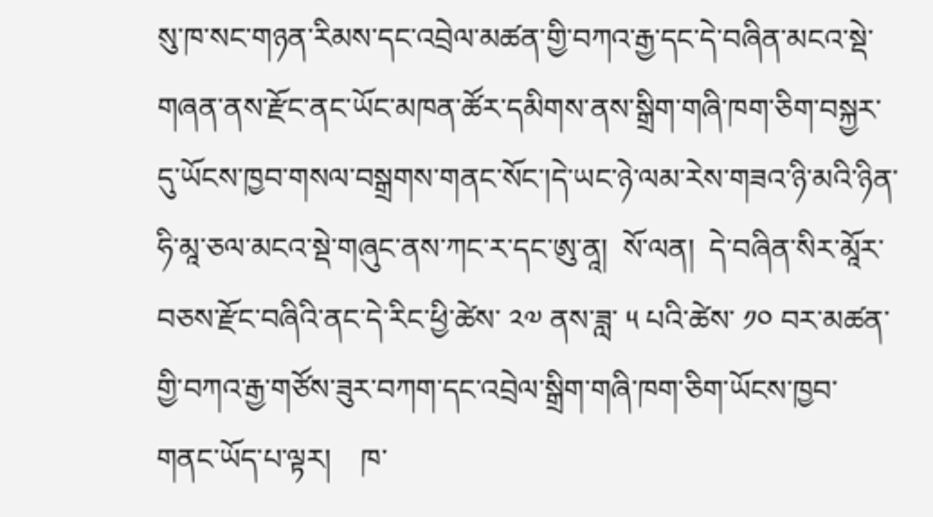སུ་ཁ་སང་གཉན་རིམས་དང་འབྲེལ་མཚན་གྱི་བཀའ་རྒྱ་དང་དེ་བཞིན་མངའ་སྡེ་གཞན་ནས་རྫོང་ནང་ཡོང་མཁན་ཚོར་དམིགས་ནས་སྒྲིག་གཞི་ཁག་ཅིག་བསྐྱར་དུ་ཡོངས་ཁྱབ་གསལ་བསྒྲགས་གནང་སོང་།དེ་ཡང་ཉེ་ལམ་རེས་གཟའ་ཉི་མའི་ཉིན་ཧི་མཱ་ཅལ་མངའ་སྡེ་གཞུང་ནས་ཀང་ར་དང་ཨུ་ནཱ།  སོ་ལན།  དེ་བཞིན་སིར་མཱོར་བཅས་རྫོང་བཞིའི་ནང་དེ་རིང་ཕྱི་ཚེས་ ༢༧ ནས་ཟླ་ ༥ པའི་ཚེས་ ༡༠ བར་མཚན་གྱི་བཀའ་རྒྱ་གཙོས་ཟུར་བཀག་དང་འབྲེལ་སྒྲིག་གཞི་ཁག་ཅིག་ཡོངས་ཁྱབ་གནང་ཡོད་པ་ལྟར།    ཁ་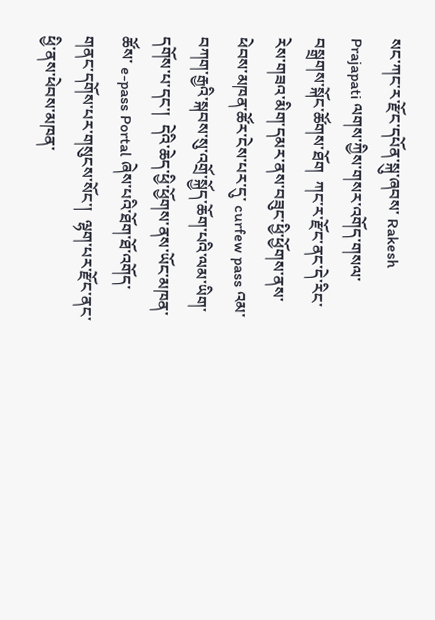སང་ཀང་ར་རྫོང་དཔོན་སྐུ་ཞབས་ Rakesh Prajapati ལགས་ཀྱིས་གསར་འགོད་གསལ་བསྒྲགས་སྐོང་ཚོགས་ཐོག  ཀང་ར་རྫོང་ནང་དེ་རིང་རེས་གཟའ་མིག་དམར་ནས་བཟུང་ཕྱི་ཕྱོགས་ནས་ཕེབས་མཁན་ཚོར་ངེས་པར་དུ་ curfew pass འམ་བཀག་རྒྱའི་སྐབས་སུ་འགྲོ་སྐྱོད་ཆོག་པའི་ལམ་ཡིག་དགོས་པ་དང་།  དེའི་ཆེད་ཕྱི་ཕྱོགས་ནས་ཡོང་མཁན་ཚོས་ e-pass Portal ཞེས་པའི་ཐོག་ཐོ་འགོད་གནང་དགོས་པར་གསུངས་སོང་།  ལྷག་པར་རྫོང་ནང་ཕྱི་ནས་ཕེབས་མཁན་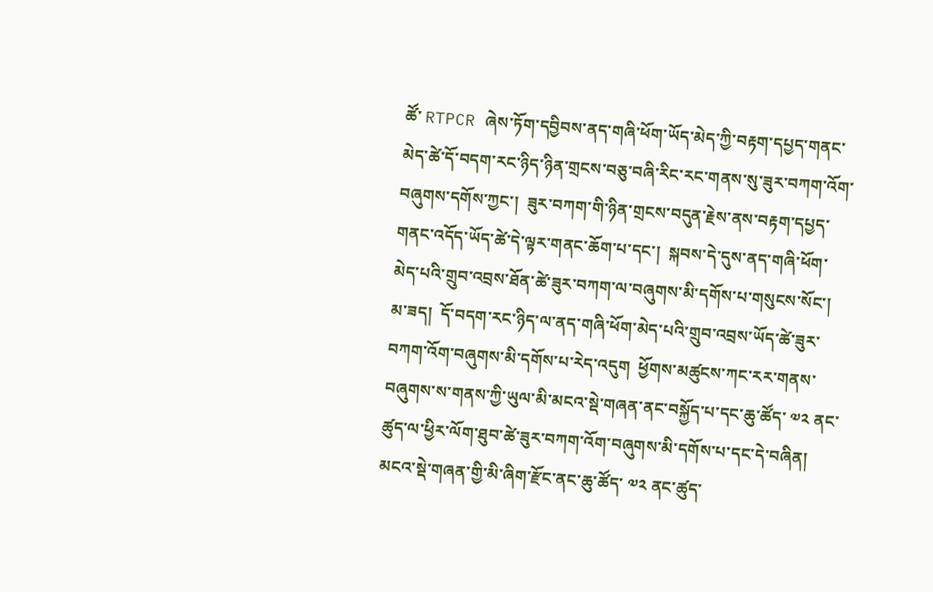ཚོ་ RTPCR ཞེས་ཏོག་དབྱིབས་ནད་གཞི་ཕོག་ཡོད་མེད་ཀྱི་བརྟག་དཔྱད་གནང་མེད་ཚེ་དོ་བདག་རང་ཉིད་ཉིན་གྲངས་བཅུ་བཞི་རིང་རང་གནས་སུ་ཟུར་བཀག་འོག་བཞུགས་དགོས་ཀྱང་།  ཟུར་བཀག་གི་ཉིན་གྲངས་བདུན་རྗེས་ནས་བརྟག་དཔྱད་གནང་འདོད་ཡོད་ཚེ་དེ་ལྟར་གནང་ཆོག་པ་དང་།  སྐབས་དེ་དུས་ནད་གཞི་ཕོག་མེད་པའི་གྲུབ་འབྲས་ཐོན་ཚེ་ཟུར་བཀག་ལ་བཞུགས་མི་དགོས་པ་གསུངས་སོང་། མ་ཟད།  དོ་བདག་རང་ཉིད་ལ་ནད་གཞི་ཕོག་མེད་པའི་གྲུབ་འབྲས་ཡོད་ཚེ་ཟུར་བཀག་འོག་བཞུགས་མི་དགོས་པ་རེད་འདུག  ཕྱོགས་མཚུངས་ཀང་རར་གནས་བཞུགས་ས་གནས་ཀྱི་ཡུལ་མི་མངའ་སྡེ་གཞན་ནང་བསྐྱོད་པ་དང་ཆུ་ཚོད་ ༧༢ ནང་ཚུད་ལ་ཕྱིར་ལོག་ཐུབ་ཚེ་ཟུར་བཀག་འོག་བཞུགས་མི་དགོས་པ་དང་དེ་བཞིན།  མངའ་སྡེ་གཞན་གྱི་མི་ཞིག་རྫོང་ནང་ཆུ་ཚོད་ ༧༢ ནང་ཚུད་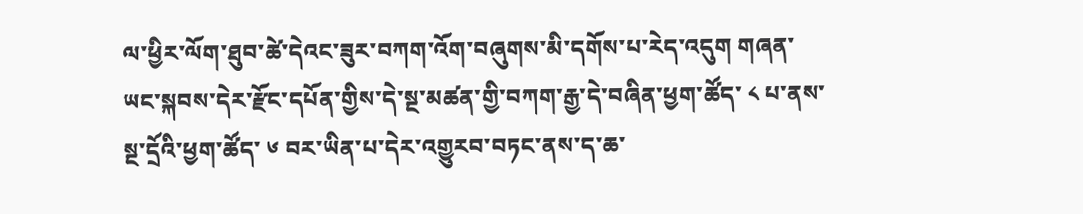ལ་ཕྱིར་ལོག་ཐུབ་ཚེ་དེའང་ཟུར་བཀག་འོག་བཞུགས་མི་དགོས་པ་རེད་འདུག གཞན་ཡང་སྐབས་དེར་རྫོང་དཔོན་གྱིས་དེ་སྔ་མཚན་གྱི་བཀག་རྒྱ་དེ་བཞིན་ཕྱག་ཚོད་ ༨ པ་ནས་སྔ་དྲོའི་ཕྱག་ཚོད་ ༦ བར་ཡིན་པ་དེར་འགྱུརབ་བཏང་ནས་ད་ཆ་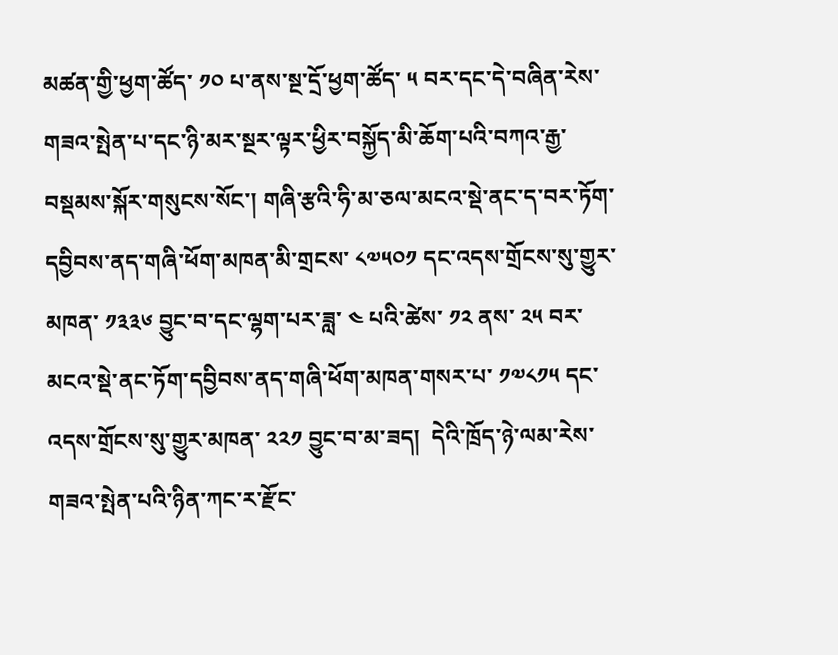མཚན་གྱི་ཕྱག་ཚོད་ ༡༠ པ་ནས་སྔ་དྲོ་ཕྱག་ཚོད་ ༥ བར་དང་དེ་བཞིན་རེས་གཟའ་སྤེན་པ་དང་ཉི་མར་སྔར་ལྟར་ཕྱིར་བསྐྱོད་མི་ཆོག་པའི་བཀའ་རྒྱ་བསྡམས་སྐོར་གསུངས་སོང་། གཞི་རྩའི་ཧི་མ་ཅལ་མངའ་སྡེ་ནང་ད་བར་ཏོག་དབྱིབས་ནད་གཞི་ཕོག་མཁན་མི་གྲངས་ ༨༧༥༠༡ དང་འདས་གྲོངས་སུ་གྱུར་མཁན་ ༡༣༣༦ བྱུང་བ་དང་ལྷག་པར་ཟླ་ ༤ པའི་ཚེས་ ༡༢ ནས་ ༢༥ བར་མངའ་སྡེ་ནང་ཏོག་དབྱིབས་ནད་གཞི་ཕོག་མཁན་གསར་པ་ ༡༧༨༡༥ དང་འདས་གྲོངས་སུ་གྱུར་མཁན་ ༢༢༡ བྱུང་བ་མ་ཟད།  དེའི་ཁྲོད་ཉེ་ལམ་རེས་གཟའ་སྤེན་པའི་ཉིན་ཀང་ར་རྫོང་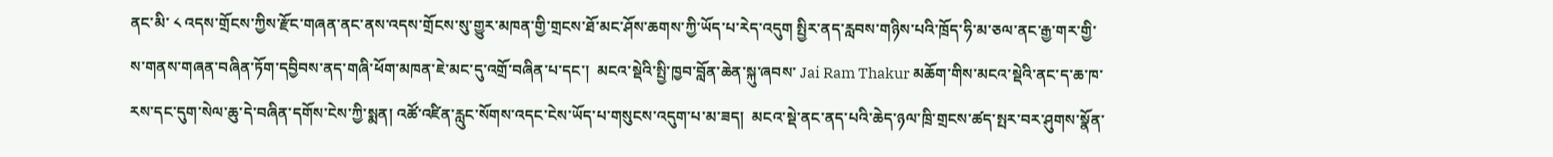ནང་མི་ ༨ འདས་གྲོངས་ཀྱིས་རྫོང་གཞན་ནང་ནས་འདས་གྲོངས་སུ་གྱུར་མཁན་གྱི་གྲངས་ཐོ་མང་ཤོས་ཆགས་ཀྱི་ཡོད་པ་རེད་འདུག སྤྱིར་ནད་རླབས་གཉིས་པའི་ཁྲོད་ཧི་མ་ཅལ་ནང་རྒྱ་གར་གྱི་ས་གནས་གཞན་བཞིན་ཏོག་དབྱིབས་ནད་གཞི་ཕོག་མཁན་ཇེ་མང་དུ་འགྲོ་བཞིན་པ་དང་།  མངའ་སྡེའི་སྤྱི་ཁྱབ་བློན་ཆེན་སྐུ་ཞབས་ Jai Ram Thakur མཆོག་གིས་མངའ་སྡེའི་ནང་ད་ཆ་ཁ་རས་དང་དུག་སེལ་ཆུ་དེ་བཞིན་དགོས་ངེས་ཀྱི་སྨན། འཚོ་འཛིན་རླུང་སོགས་འདང་ངེས་ཡོད་པ་གསུངས་འདུག་པ་མ་ཟད།  མངའ་སྡེ་ནང་ནད་པའི་ཆེད་ཉལ་ཁྲི་གྲངས་ཚད་སྤར་བར་ཤུགས་སྣོན་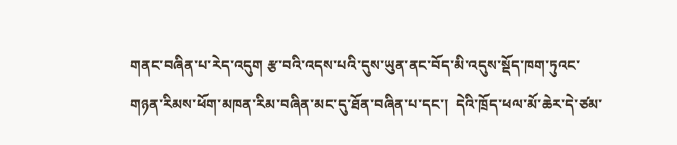གནང་བཞིན་པ་རེད་འདུག རྩ་བའི་འདས་པའི་དུས་ཡུན་ནང་བོད་མི་འདུས་སྡོད་ཁག་ཏུའང་གཉན་རིམས་ཕོག་མཁན་རིམ་བཞིན་མང་དུ་ཐོན་བཞིན་པ་དང་།  དེའི་ཁྲོད་ཕལ་མོ་ཆེར་དེ་ཙམ་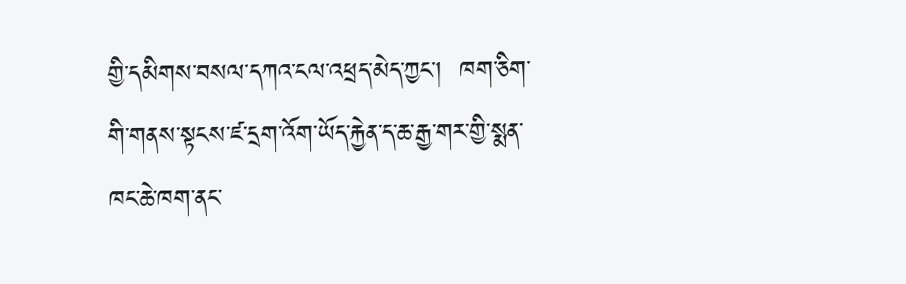གྱི་དམིགས་བསལ་དཀའ་ངལ་འཕྲད་མེད་ཀྱང་།  ཁག་ཅིག་གི་གནས་སྟངས་ཛ་དྲག་འོག་ཡོད་རྐྱེན་ད་ཆ་རྒྱ་གར་གྱི་སྨན་ཁང་ཆེ་ཁག་ནང་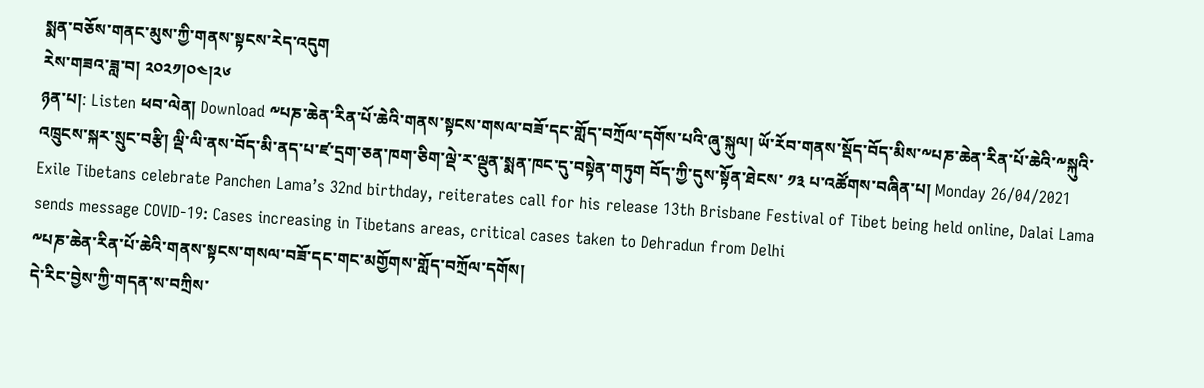སྨན་བཅོས་གནང་མུས་ཀྱི་གནས་སྟངས་རེད་འདུག
རེས་གཟའ་ཟླ་བ། ༢༠༢༡།༠༤།༢༦
ཉན་པ།: Listen ཕབ་ལེན། Download ༸པཎ་ཆེན་རིན་པོ་ཆེའི་གནས་སྟངས་གསལ་བཟོ་དང་གློད་བཀྲོལ་དགོས་པའི་ཞུ་སྐུལ། ཡོ་རོབ་གནས་སྡོད་བོད་མིས་༸པཎ་ཆེན་རིན་པོ་ཆེའི་༸སྐུའི་འཁྲུངས་སྐར་སྲུང་བརྩི། ལྡི་ལི་ནས་བོད་མི་ནད་པ་ཛ་དྲག་ཅན་ཁག་ཅིག་ལྡེ་ར་ལྡུན་སྨན་ཁང་དུ་བསྟེན་གཏུག བོད་ཀྱི་དུས་སྟོན་ཐེངས་ ༡༣ པ་འཚོགས་བཞིན་པ། Monday 26/04/2021 Exile Tibetans celebrate Panchen Lama’s 32nd birthday, reiterates call for his release 13th Brisbane Festival of Tibet being held online, Dalai Lama sends message COVID-19: Cases increasing in Tibetans areas, critical cases taken to Dehradun from Delhi
༸པཎ་ཆེན་རིན་པོ་ཆེའི་གནས་སྟངས་གསལ་བཟོ་དང་གང་མགྱོགས་གློད་བཀྲོལ་དགོས།
དེ་རིང་བྱེས་ཀྱི་གདན་ས་བཀྲིས་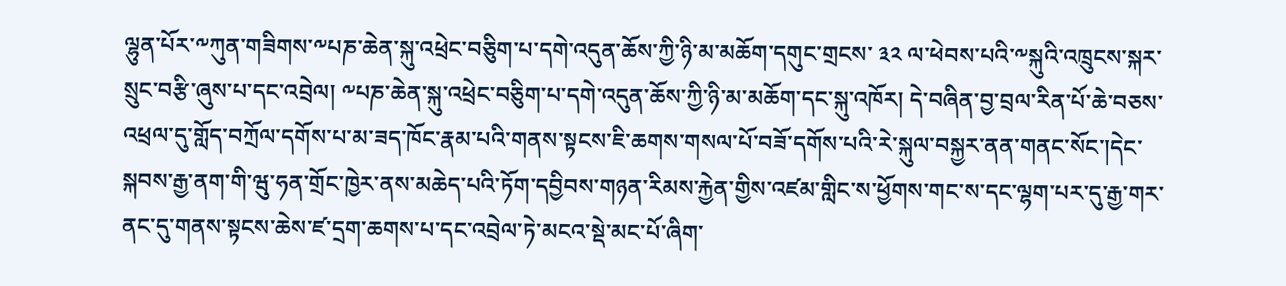ལྷུན་པོར་༸ཀུན་གཟིགས་༸པཎ་ཆེན་སྐུ་འཕྲེང་བཅིུག་པ་དགེ་འདུན་ཆོས་ཀྱི་ཉི་མ་མཆོག་དགུང་གྲངས་ ༣༢ ལ་ཕེབས་པའི་༸སྐུའི་འཁྲུངས་སྐར་སྲུང་བརྩི་ཞུས་པ་དང་འབྲེལ། ༸པཎ་ཆེན་སྐུ་འཕྲེང་བཅིུག་པ་དགེ་འདུན་ཆོས་ཀྱི་ཉི་མ་མཆོག་དང་སྐུ་འཁོར། དེ་བཞིན་བྱ་བྲལ་རིན་པོ་ཆེ་བཅས་འཕྲལ་དུ་གློད་བཀྲོལ་དགོས་པ་མ་ཟད་ཁོང་རྣམ་པའི་གནས་སྟངས་ཇི་ཆགས་གསལ་པོ་བཟོ་དགོས་པའི་རེ་སྐུལ་བསྐྱར་ནན་གནང་སོང་།དེང་སྐབས་རྒྱ་ནག་གི་ཝུ་ཧན་གྲོང་ཁྱེར་ནས་མཆེད་པའི་ཏོག་དབྱིབས་གཉན་རིམས་རྐྱེན་གྱིས་འཛམ་གླིང་ས་ཕྱོགས་གང་ས་དང་ལྷག་པར་དུ་རྒྱ་གར་ནང་དུ་གནས་སྟངས་ཆེས་ཛ་དྲག་ཆགས་པ་དང་འབྲེལ་ཏེ་མངའ་སྡེ་མང་པོ་ཞིག་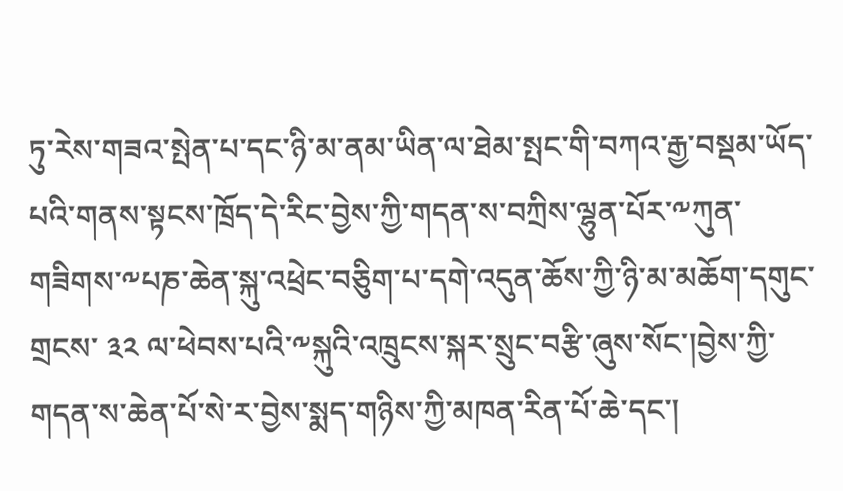ཏུ་རེས་གཟའ་སྤེན་པ་དང་ཉི་མ་ནམ་ཡིན་ལ་ཐེམ་སྤང་གི་བཀའ་རྒྱ་བསྡམ་ཡོད་པའི་གནས་སྟངས་ཁྲོད་དེ་རིང་བྱེས་ཀྱི་གདན་ས་བཀྲིས་ལྷུན་པོར་༸ཀུན་གཟིགས་༸པཎ་ཆེན་སྐུ་འཕྲེང་བཅིུག་པ་དགེ་འདུན་ཆོས་ཀྱི་ཉི་མ་མཆོག་དགུང་གྲངས་ ༣༢ ལ་ཕེབས་པའི་༸སྐུའི་འཁྲུངས་སྐར་སྲུང་བརྩི་ཞུས་སོང་།བྱེས་ཀྱི་གདན་ས་ཆེན་པོ་སེ་ར་བྱེས་སྨད་གཉིས་ཀྱི་མཁན་རིན་པོ་ཆེ་དང་།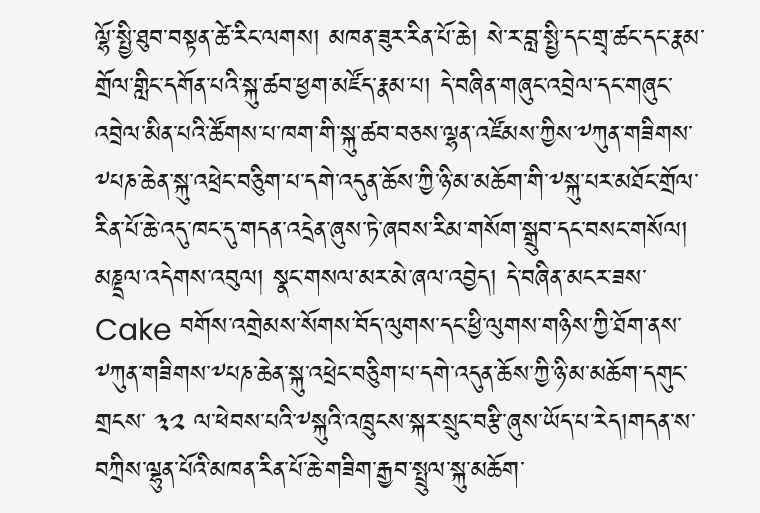ལྷོ་སྤྱི་ཐུབ་བསྟན་ཚེ་རིང་ལགས། མཁན་ཟུར་རིན་པོ་ཆེ། སེ་ར་བླ་སྤྱི་དང་གྲྭ་ཚང་དང་རྣམ་གྲོལ་གླིང་དགོན་པའི་སྐུ་ཚབ་ཕྱག་མཛོད་རྣམ་པ། དེ་བཞིན་གཞུང་འབྲེལ་དང་གཞུང་འབྲེལ་མིན་པའི་ཚོགས་པ་ཁག་གི་སྐུ་ཚབ་བཅས་ལྷན་འཛོམས་ཀྱིས་༸ཀུན་གཟིགས་༸པཎ་ཆེན་སྐུ་འཕྲེང་བཅིུག་པ་དགེ་འདུན་ཆོས་ཀྱི་ཉི་མ་མཆོག་གི་༸སྐུ་པར་མཐོང་གྲོལ་རིན་པོ་ཆེ་འདུ་ཁང་དུ་གདན་འདྲེན་ཞུས་ཏེ་ཞབས་རིམ་གསོག་སྒྲུབ་དང་བསང་གསོལ། མཎྡྲལ་འདེགས་འབུལ། སྣང་གསལ་མར་མེ་ཞལ་འབྱེད། དེ་བཞིན་མངར་ཟས་ Cake བགོས་འགྲེམས་སོགས་བོད་ལུགས་དང་ཕྱི་ལུགས་གཉིས་ཀྱི་ཐོག་ནས་༸ཀུན་གཟིགས་༸པཎ་ཆེན་སྐུ་འཕྲེང་བཅིུག་པ་དགེ་འདུན་ཆོས་ཀྱི་ཉི་མ་མཆོག་དགུང་གྲངས་ ༣༢ ལ་ཕེབས་པའི་༸སྐུའི་འཁྲུངས་སྐར་སྲུང་བརྩི་ཞུས་ཡོད་པ་རེད།གདན་ས་བཀྲིས་ལྷུན་པོའི་མཁན་རིན་པོ་ཆེ་གཟིག་རྒྱབ་སྤྲུལ་སྐུ་མཆོག་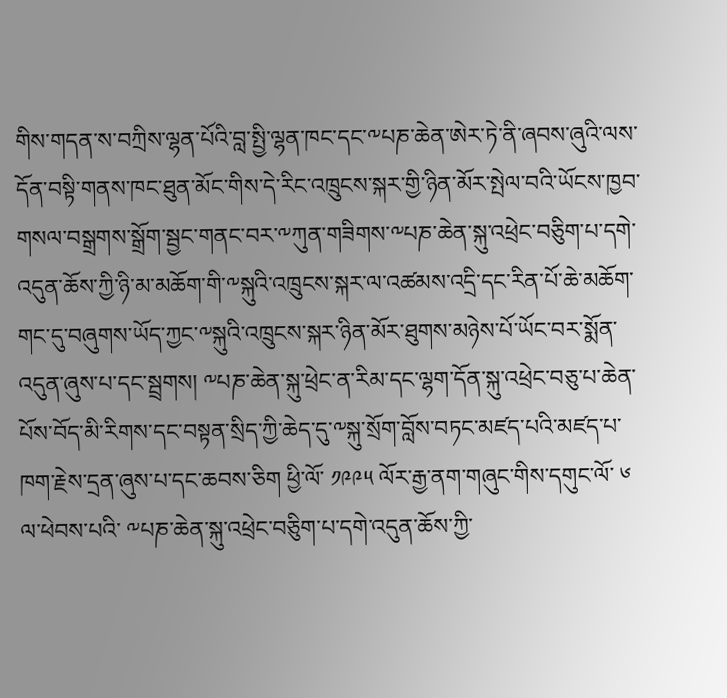གིས་གདན་ས་བཀྲིས་ལྷན་པོའི་བླ་སྤྱི་ལྷན་ཁང་དང་༸པཎ་ཆེན་ཨེར་ཏེ་ནི་ཞབས་ཞུའི་ལས་དོན་བསྟི་གནས་ཁང་ཐུན་མོང་གིས་དེ་རིང་འཁྲུངས་སྐར་གྱི་ཉིན་མོར་སྤེལ་བའི་ཡོངས་ཁྱབ་གསལ་བསྒྲགས་སྒྲོག་སྦྱང་གནང་བར་༸ཀུན་གཟིགས་༸པཎ་ཆེན་སྐུ་འཕྲེང་བཅིུག་པ་དགེ་འདུན་ཆོས་ཀྱི་ཉི་མ་མཆོག་གི་༸སྐུའི་འཁྲུངས་སྐར་ལ་འཚམས་འདྲི་དང་རིན་པོ་ཆེ་མཆོག་གང་དུ་བཞུགས་ཡོད་ཀྱང་༸སྐུའི་འཁྲུངས་སྐར་ཉིན་མོར་ཐུགས་མཉེས་པོ་ཡོང་བར་སྨོན་འདུན་ཞུས་པ་དང་སྦྲགས། ༸པཎ་ཆེན་སྐུ་ཕྲེང་ན་རིམ་དང་ལྷག་དོན་སྐུ་འཕྲེང་བཅུ་པ་ཆེན་པོས་བོད་མི་རིགས་དང་བསྟན་སྲིད་ཀྱི་ཆེད་དུ་༸སྐུ་སྲོག་བློས་བཏང་མཛད་པའི་མཛད་པ་ཁག་རྗེས་དྲན་ཞུས་པ་དང་ཆབས་ཅིག ཕྱི་ལོ་ ༡༩༩༥ ལོར་རྒྱ་ནག་གཞུང་གིས་དགུང་ལོ་ ༦ ལ་ཕེབས་པའི་ ༸པཎ་ཆེན་སྐུ་འཕྲེང་བཅིུག་པ་དགེ་འདུན་ཆོས་ཀྱི་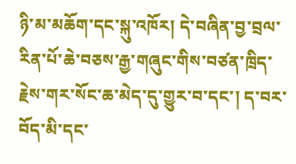ཉི་མ་མཆོག་དང་སྐུ་འཁོར། དེ་བཞིན་བྱ་བྲལ་རིན་པོ་ཆེ་བཅས་རྒྱ་གཞུང་གིས་བཙན་ཁྲིད་རྗེས་གར་སོང་ཆ་མེད་དུ་གྱུར་བ་དང་། ད་བར་བོད་མི་དང་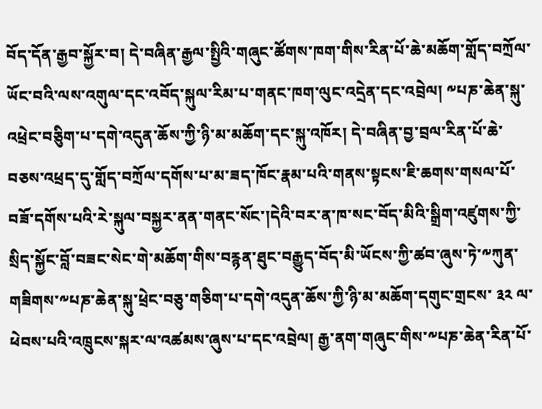བོད་དོན་རྒྱབ་སྐྱོར་བ། དེ་བཞིན་རྒྱལ་སྤྱིའི་གཞུང་ཚོགས་ཁག་གིས་རིན་པོ་ཆེ་མཆོག་གློད་བཀྲོལ་ཡོང་བའི་ལས་འགུལ་དང་འབོད་སྐུལ་རིམ་པ་གནང་ཁག་ལུང་འདྲེན་དང་འབྲེལ། ༸པཎ་ཆེན་སྐུ་འཕྲེང་བཅིུག་པ་དགེ་འདུན་ཆོས་ཀྱི་ཉི་མ་མཆོག་དང་སྐུ་འཁོར། དེ་བཞིན་བྱ་བྲལ་རིན་པོ་ཆེ་བཅས་འཕྲད་དུ་གློད་བཀྲོལ་དགོས་པ་མ་ཟད་ཁོང་རྣམ་པའི་གནས་སྟངས་ཇི་ཆགས་གསལ་པོ་བཟོ་དགོས་པའི་རེ་སྐུལ་བསྐྱར་ནན་གནང་སོང་།དེའི་བར་ན་ཁ་སང་བོད་མིའི་སྒྲིག་འཛུགས་ཀྱི་སྲིད་སྐྱོང་བློ་བཟང་སེང་གེ་མཆོག་གིས་བརྙན་ཐུང་བརྒྱུད་བོད་མི་ཡོངས་ཀྱི་ཚབ་ཞུས་ཏེ་༸ཀུན་གཟིགས་༸པཎ་ཆེན་སྐུ་ཕྲེང་བཅུ་གཅིག་པ་དགེ་འདུན་ཆོས་ཀྱི་ཉི་མ་མཆོག་དགུང་གྲངས་ ༣༢ ལ་ཕེབས་པའི་འཁྲུངས་སྐར་ལ་འཚམས་ཞུས་པ་དང་འབྲེལ། རྒྱ་ནག་གཞུང་གིས་༸པཎ་ཆེན་རིན་པོ་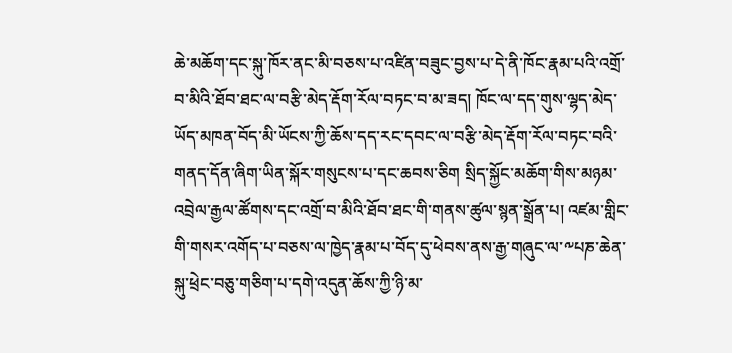ཆེ་མཆོག་དང་སྐུ་ཁོར་ནང་མི་བཅས་པ་འཛིན་བཟུང་བྱས་པ་དེ་ནི་ཁོང་རྣམ་པའི་འགྲོ་བ་མིའི་ཐོབ་ཐང་ལ་བརྩི་མེད་རྡོག་རོལ་བཏང་བ་མ་ཟད། ཁོང་ལ་དད་གུས་ལྷད་མེད་ཡོད་མཁན་བོད་མི་ཡོངས་ཀྱི་ཆོས་དད་རང་དབང་ལ་བརྩི་མེད་རྡོག་རོལ་བཏང་བའི་གནད་དོན་ཞིག་ཡིན་སྐོར་གསུངས་པ་དང་ཆབས་ཅིག སྲིད་སྐྱོང་མཆོག་གིས་མཉམ་འབྲེལ་རྒྱལ་ཚོགས་དང་འགྲོ་བ་མིའི་ཐོབ་ཐང་གི་གནས་ཚུལ་སྙན་སྒྲོན་པ། འཛམ་གླིང་གི་གསར་འགོད་པ་བཅས་ལ་ཁྱེད་རྣམ་པ་བོད་དུ་ཕེབས་ནས་རྒྱ་གཞུང་ལ་༸པཎ་ཆེན་སྐུ་ཕྲེང་བཅུ་གཅིག་པ་དགེ་འདུན་ཆོས་ཀྱི་ཉི་མ་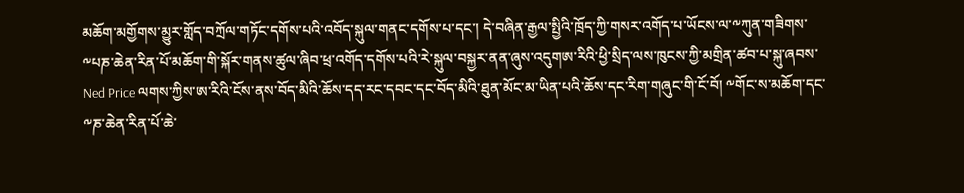མཆོག་མགྱོགས་མྱུར་གློད་བཀྲོལ་གཏོང་དགོས་པའི་འབོད་སྐུལ་གནང་དགོས་པ་དང་། དེ་བཞིན་རྒྱལ་སྤྱིའི་ཁྲོད་ཀྱི་གསར་འགོད་པ་ཡོངས་ལ་༸ཀུན་གཟིགས་༸པཎ་ཆེན་རིན་པོ་མཆོག་གི་སྐོར་གནས་ཚུལ་ཞིབ་ཕྲ་འགོད་དགོས་པའི་རེ་སྐུལ་བསྐྱར་ནན་ཞུས་འདུགཨ་རིའི་ཕྱི་སྲིད་ལས་ཁུངས་ཀྱི་མགྲིན་ཚབ་པ་སྐུ་ཞབས་ Ned Price ལགས་ཀྱིས་ཨ་རིའི་ངོས་ནས་བོད་མིའི་ཆོས་དད་རང་དབང་དང་བོད་མིའི་ཐུན་མོང་མ་ཡིན་པའི་ཆོས་དང་རིག་གཞུང་གི་ངོ་བོ། ༸གོང་ས་མཆོག་དང་༸ཎ་ཆེན་རིན་པོ་ཆེ་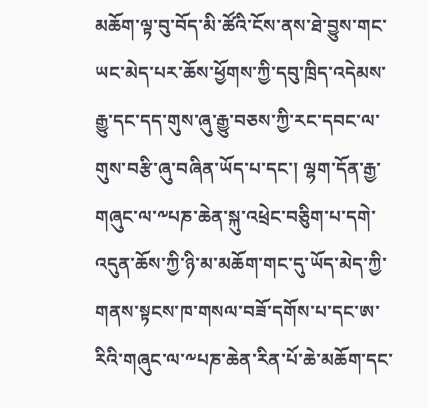མཆོག་ལྟ་བུ་བོད་མི་ཚོའི་ངོས་ནས་ཐེ་བྱུས་གང་ཡང་མེད་པར་ཆོས་ཕྱོགས་ཀྱི་དབུ་ཁྲིད་འདེམས་རྒྱུ་དང་དད་གུས་ཞུ་རྒྱུ་བཅས་ཀྱི་རང་དབང་ལ་གུས་བརྩི་ཞུ་བཞིན་ཡོད་པ་དང་། ལྷག་དོན་རྒྱ་གཞུང་ལ་༸པཎ་ཆེན་སྐུ་འཕྲེང་བཅིུག་པ་དགེ་འདུན་ཆོས་ཀྱི་ཉི་མ་མཆོག་གང་དུ་ཡོད་མེད་ཀྱི་གནས་སྟངས་ཁ་གསལ་བཟོ་དགོས་པ་དང་ཨ་རིའི་གཞུང་ལ་༸པཎ་ཆེན་རིན་པོ་ཆེ་མཆོག་དང་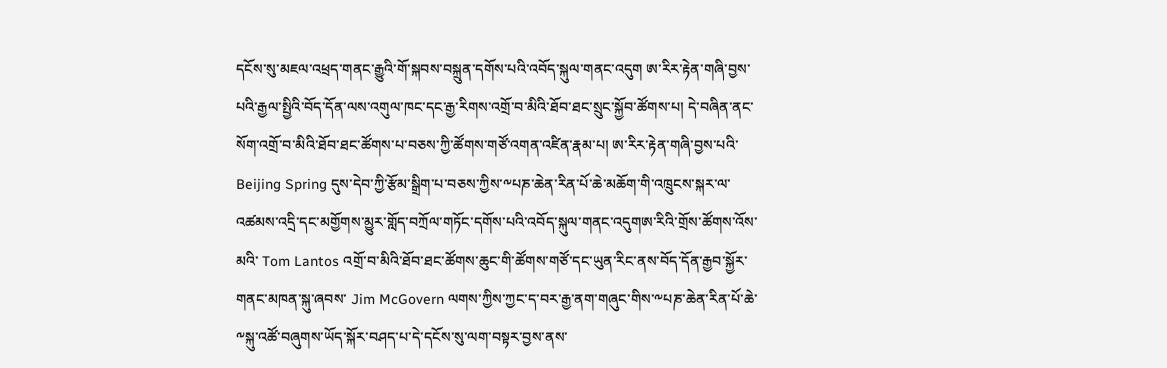དངོས་སུ་མཇལ་འཕྲད་གནང་རྒྱུའི་གོ་སྐབས་བསྐྲུན་དགོས་པའི་འབོད་སྐུལ་གནང་འདུག ཨ་རིར་རྟེན་གཞི་བྱས་པའི་རྒྱལ་སྤྱིའི་བོད་དོན་ལས་འགུལ་ཁང་དང་རྒྱ་རིགས་འགྲོ་བ་མིའི་ཐོབ་ཐང་སྲུང་སྐྱོབ་ཚོགས་པ། དེ་བཞིན་ནང་སོག་འགྲོ་བ་མིའི་ཐོབ་ཐང་ཚོགས་པ་བཅས་ཀྱི་ཚོགས་གཙོ་འགན་འཛིན་རྣམ་པ། ཨ་རིར་རྟེན་གཞི་བྱས་པའི་ Beijing Spring དུས་དེབ་ཀྱི་རྩོམ་སྒྲིག་པ་བཅས་ཀྱིས་༸པཎ་ཆེན་རིན་པོ་ཆེ་མཆོག་གི་འཁྲུངས་སྐར་ལ་འཚམས་འདྲི་དང་མགྱོགས་མྱུར་གློད་བཀྲོལ་གཏོང་དགོས་པའི་འབོད་སྐུལ་གནང་འདུགཨ་རིའི་གྲོས་ཚོགས་འོས་མའི་ Tom Lantos འགྲོ་བ་མིའི་ཐོབ་ཐང་ཚོགས་ཆུང་གི་ཚོགས་གཙོ་དང་ཡུན་རིང་ནས་བོད་དོན་རྒྱབ་སྐྱོར་གནང་མཁན་སྐུ་ཞབས་ Jim McGovern ལགས་ཀྱིས་ཀྱང་ད་བར་རྒྱ་ནག་གཞུང་གིས་༸པཎ་ཆེན་རིན་པོ་ཆེ་༸སྐུ་འཚོ་བཞུགས་ཡོད་སྐོར་བཤད་པ་དེ་དངོས་སུ་ལག་བསྟར་བྱས་ནས་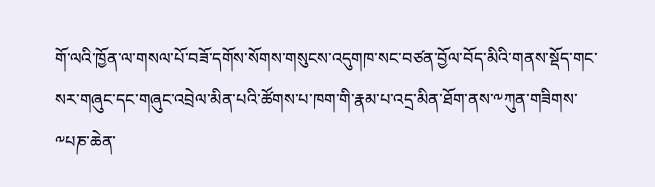གོ་ལའི་ཁྱོན་ལ་གསལ་པོ་བཟོ་དགོས་སོགས་གསུངས་འདུགཁ་སང་བཙན་བྱོལ་བོད་མིའི་གནས་སྡོད་གང་སར་གཞུང་དང་གཞུང་འབྲེལ་མིན་པའི་ཚོགས་པ་ཁག་གི་རྣམ་པ་འདྲ་མིན་ཐོག་ནས་༸ཀུན་གཟིགས་༸པཎ་ཆེན་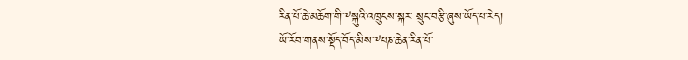རིན་པོ་ཆེ་མཆོག་གི་༸སྐུའི་འཁྲུངས་སྐར་ སྲུང་བརྩི་ཞུས་ཡོད་པ་རེད།
ཡོ་རོབ་གནས་སྡོད་བོད་མིས་༸པཎ་ཆེན་རིན་པོ་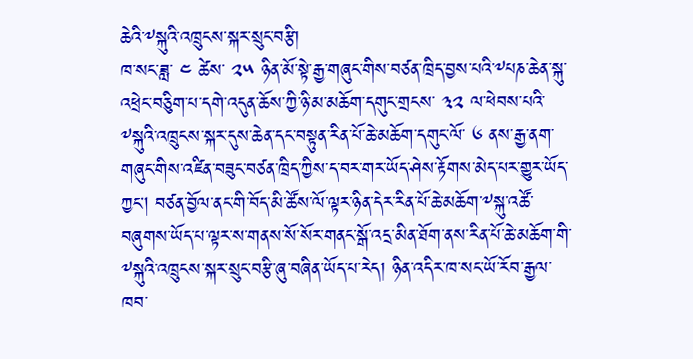ཆེའི་༸སྐུའི་འཁྲུངས་སྐར་སྲུང་བརྩི།
ཁ་སང་ཟླ་ ༤ ཚེས་ ༢༥ ཉིན་མོ་སྟེ་རྒྱ་གཞུང་གིས་བཙན་ཁྲིད་བྱས་པའི་༸པཎ་ཆེན་སྐུ་འཕྲེང་བཅིུག་པ་དགེ་འདུན་ཆོས་ཀྱི་ཉི་མ་མཆོག་དགུང་གྲངས་ ༣༢ ལ་ཕེབས་པའི་༸སྐུའི་འཁྲུངས་སྐར་དུས་ཆེན་དང་བསྟུན་རིན་པོ་ཆེ་མཆོག་དགུང་ལོ་ ༦ ནས་རྒྱ་ནག་གཞུང་གིས་འཛིན་བཟུང་བཙན་ཁྲིད་ཀྱིས་ད་བར་གར་ཡོད་ཤེས་རྟོགས་མེད་པར་གྱུར་ཡོད་ཀྱང། བཙན་བྱོལ་ནང་གི་བོད་མི་ཚོས་ལོ་ལྟར་ཉིན་དེར་རིན་པོ་ཆེ་མཆོག་༸སྐུ་འཚོ་བཞུགས་ཡོད་པ་ལྟར་ས་གནས་སོ་སོར་གནང་སྒོ་འདྲ་མིན་ཐོག་ནས་རིན་པོ་ཆེ་མཆོག་གི་༸སྐུའི་འཁྲུངས་སྐར་སྲུང་བརྩི་ཞུ་བཞིན་ཡོད་པ་རེད། ཉིན་འདིར་ཁ་སང་ཡོ་རོབ་རྒྱལ་ཁབ་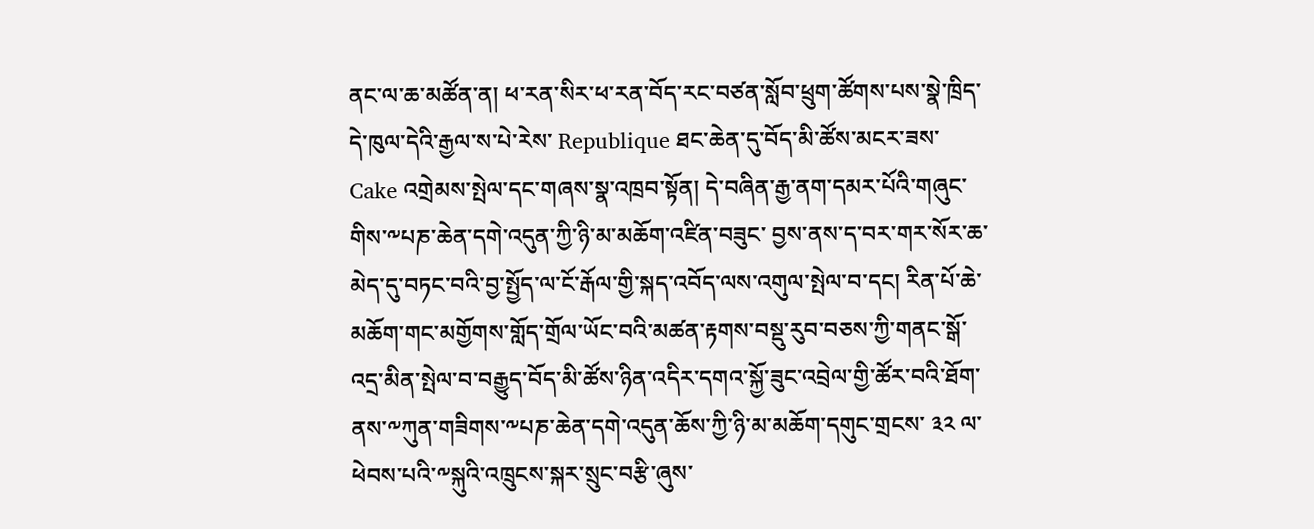ནང་ལ་ཆ་མཚོན་ན། ཕ་རན་སིར་ཕ་རན་བོད་རང་བཙན་སློབ་ཕྲུག་ཚོགས་པས་སྣེ་ཁྲིད་དེ་ཁུལ་དེའི་རྒྱལ་ས་པེ་རེས་ Republique ཐང་ཆེན་དུ་བོད་མི་ཚོས་མངར་ཟས་ Cake འགྲེམས་སྤེལ་དང་གཞས་སྣ་འཁྲབ་སྟོན། དེ་བཞིན་རྒྱ་ནག་དམར་པོའི་གཞུང་གིས་༸པཎ་ཆེན་དགེ་འདུན་ཀྱི་ཉི་མ་མཆོག་འཛིན་བཟུང་ བྱས་ནས་ད་བར་གར་སོར་ཆ་མེད་དུ་བཏང་བའི་བྱ་སྤྱོད་ལ་ངོ་རྒོལ་གྱི་སྐད་འབོད་ལས་འགུལ་སྤེལ་བ་དང། རིན་པོ་ཆེ་མཆོག་གང་མགྱོགས་གློད་གྲོལ་ཡོང་བའི་མཚན་རྟགས་བསྡུ་རུབ་བཅས་ཀྱི་གནང་སྒོ་འདྲ་མིན་སྤེལ་བ་བརྒྱུད་བོད་མི་ཚོས་ཉིན་འདིར་དགའ་སྐྱོ་ཟུང་འབྲེལ་གྱི་ཚོར་བའི་ཐོག་ནས་༸ཀུན་གཟིགས་༸པཎ་ཆེན་དགེ་འདུན་ཆོས་ཀྱི་ཉི་མ་མཆོག་དགུང་གྲངས་ ༣༢ ལ་ཕེབས་པའི་༸སྐུའི་འཁྲུངས་སྐར་སྲུང་བརྩི་ཞུས་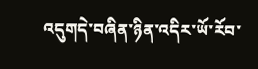འདུགདེ་བཞིན་ཉིན་འདིར་ཡོ་རོབ་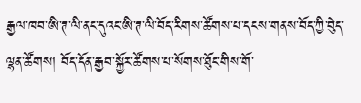རྒྱལ་ཁབ་ཨི་ཊ་ལི་ནང་དུའང་ཨི་ཊ་ལི་བོད་རིགས་ཚོགས་པ་དངས་གནས་བོད་ཀྱི་བེུད་ལྷན་ཚོགས། བོད་དོན་རྒྱབ་སྐྱོར་ཚོགས་པ་སོགས་ཐོུང་གིས་གོ་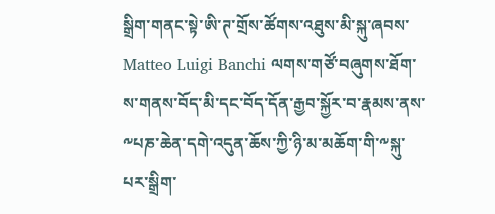སྒྲིག་གནང་སྟེ་ཨི་ཊ་གྲོས་ཚོགས་འཐུས་མི་སྐུ་ཞབས་ Matteo Luigi Banchi ལགས་གཙོ་བཞུགས་ཐོག་ས་གནས་བོད་མི་དང་བོད་དོན་རྒྱབ་སྐྱོར་བ་རྣམས་ནས་༸པཎ་ཆེན་དགེ་འདུན་ཆོས་ཀྱི་ཉི་མ་མཆོག་གི་༸སྐུ་པར་སྒྲིག་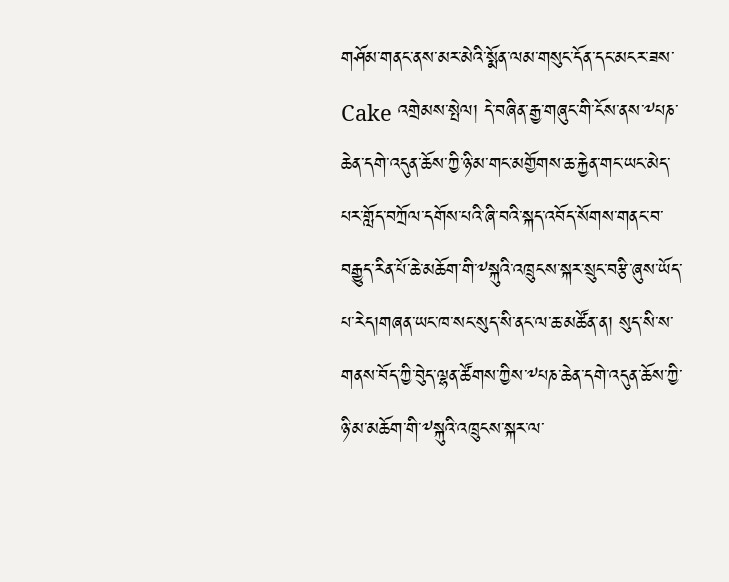གཤོམ་གནང་ནས་མར་མེའི་སྨོན་ལམ་གསུང་དོན་དང་མངར་ཟས་ Cake འགྲེམས་སྤེལ། དེ་བཞིན་རྒྱ་གཞུང་གི་ངོས་ནས་༸པཎ་ཆེན་དགེ་འདུན་ཆོས་ཀྱི་ཉི་མ་གང་མགྱོགས་ཆ་རྐྱེན་གང་ཡང་མེད་པར་གློད་བཀྲོལ་དགོས་པའི་ཞི་བའི་སྐད་འབོད་སོགས་གནང་བ་བརྒྱུད་རིན་པོ་ཆེ་མཆོག་གི་༸སྐུའི་འཁྲུངས་སྐར་སྲུང་བརྩི་ཞུས་ཡོད་པ་རེད།གཞན་ཡང་ཁ་སང་སུད་སི་ནང་ལ་ཆ་མཚོན་ན། སུད་སི་ས་གནས་བོད་ཀྱི་བེུད་ལྷན་ཚོགས་ཀྱིས་༸པཎ་ཆེན་དགེ་འདུན་ཆོས་ཀྱི་ཉི་མ་མཆོག་གི་༸སྐུའི་འཁྲུངས་སྐར་ལ་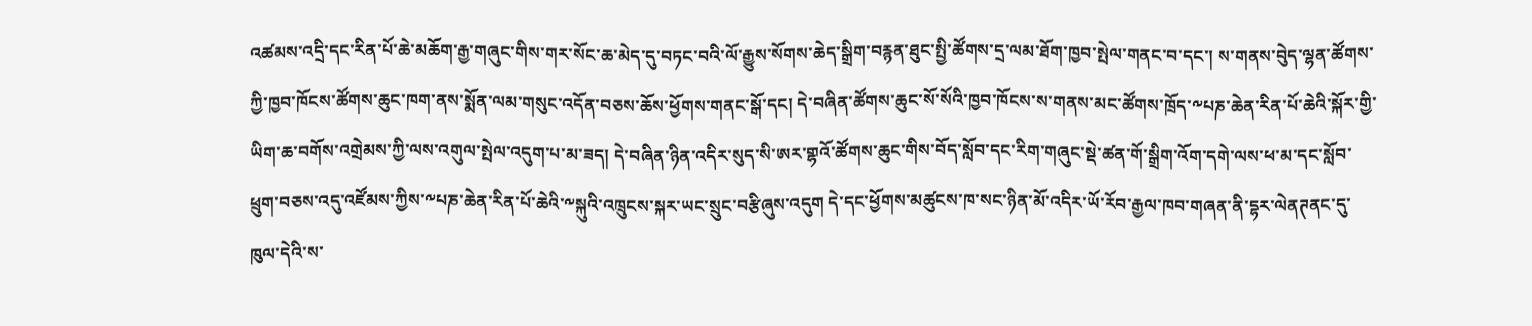འཚམས་འདྲི་དང་རིན་པོ་ཆེ་མཆོག་རྒྱ་གཞུང་གིས་གར་སོང་ཆ་མེད་དུ་བཏང་བའི་ལོ་རྒྱུས་སོགས་ཆེད་སྒྲིག་བརྙན་ཐུང་སྤྱི་ཚོགས་དྲ་ལམ་ཐོག་ཁྱབ་སྤེལ་གནང་བ་དང་། ས་གནས་བེུད་ལྷན་ཚོགས་ཀྱི་ཁྱབ་ཁོངས་ཚོགས་ཆུང་ཁག་ནས་སྨོན་ལམ་གསུང་འདོན་བཅས་ཆོས་ཕྱོགས་གནང་སྒོ་དང། དེ་བཞིན་ཚོགས་ཆུང་སོ་སོའི་ཁྱབ་ཁོངས་ས་གནས་མང་ཚོགས་ཁྲོད་༸པཎ་ཆེན་རིན་པོ་ཆེའི་སྐོར་གྱི་ཡིག་ཆ་བགོས་འགྲེམས་ཀྱི་ལས་འགུལ་སྤེལ་འདུག་པ་མ་ཟད། དེ་བཞིན་ཉིན་འདིར་སུད་སི་ཨར་གྷའོ་ཚོགས་ཆུང་གིས་བོད་སློབ་དང་རིག་གཞུང་སྡེ་ཚན་གོ་སྒྲིག་འོག་དགེ་ལས་ཕ་མ་དང་སློབ་ཕྲུག་བཅས་འདུ་འཛོམས་ཀྱིས་༸པཎ་ཆེན་རིན་པོ་ཆེའི་༸སྐུའི་འཁྲུངས་སྐར་ཡང་སྲུང་བརྩིཞུས་འདུག དེ་དང་ཕྱོགས་མཚུངས་ཁ་སང་ཉིན་མོ་འདིར་ཡོ་རོབ་རྒྱལ་ཁབ་གཞན་ནི་དྷར་ལེནཊནང་དུ་ཁུལ་དེའི་ས་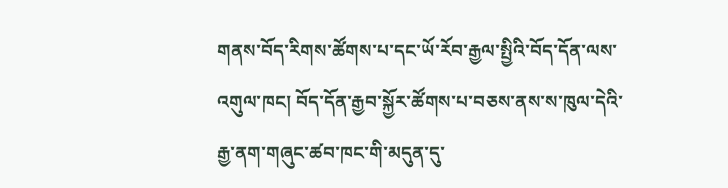གནས་བོད་རིགས་ཚོགས་པ་དང་ཡོ་རོབ་རྒྱལ་སྤྱིའི་བོད་དོན་ལས་འགུལ་ཁང། བོད་དོན་རྒྱབ་སྐྱོར་ཚོགས་པ་བཅས་ནས་ས་ཁུལ་དེའི་རྒྱ་ནག་གཞུང་ཚབ་ཁང་གི་མདུན་དུ་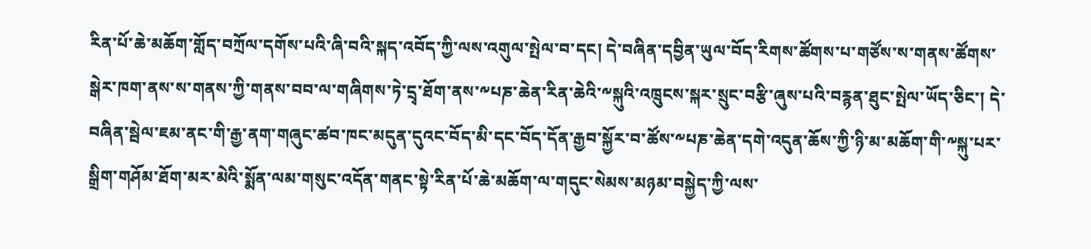རིན་པོ་ཆེ་མཆོག་གློད་བཀྲོལ་དགོས་པའི་ཞི་བའི་སྐད་འབོད་ཀྱི་ལས་འགུལ་སྤེལ་བ་དང། དེ་བཞིན་དབྱིན་ཡུལ་བོད་རིགས་ཚོགས་པ་གཙོས་ས་གནས་ཚོགས་སྒེར་ཁག་ནས་ས་གནས་ཀྱི་གནས་བབ་ལ་གཞིགས་ཏེ་དྲྭ་ཐོག་ནས་༸པཎ་ཆེན་རིན་ཆེའི་༸སྐུའི་འཁྲུངས་སྐར་སྲུང་བརྩི་ཞུས་པའི་བརྙན་ཐུང་སྤེལ་ཡོད་ཅིང་། དེ་བཞིན་སྦེལ་ཇམ་ནང་གི་རྒྱ་ནག་གཞུང་ཚབ་ཁང་མདུན་དུའང་བོད་མི་དང་བོད་དོན་རྒྱབ་སྐྱོར་བ་ཚོས་༸པཎ་ཆེན་དགེ་འདུན་ཆོས་ཀྱི་ཉི་མ་མཆོག་གི་༸སྐུ་པར་སྒྲིག་གཤོམ་ཐོག་མར་མེའི་སྨོན་ལམ་གསུང་འདོན་གནང་སྟེ་རིན་པོ་ཆེ་མཆོག་ལ་གདུང་སེམས་མཉམ་བསྐྱེད་ཀྱི་ལས་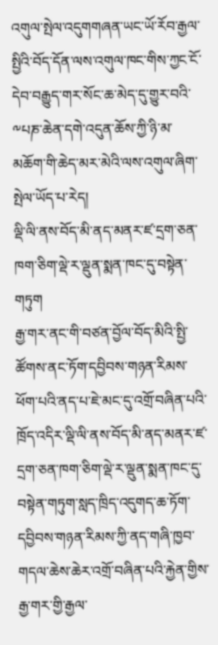འགུལ་སྤེལ་འདུགགཞན་ཡང་ཡོ་རོབ་རྒྱལ་སྤྱིའི་བོད་དོན་ལས་འགུལ་ཁང་གིས་ཀྱང་ངོ་དེབ་བརྒྱུད་གར་སོང་ཆ་མེད་དུ་གྱུར་བའི་༸པཎ་ཆེན་དགེ་འདུན་ཆོས་ཀྱི་ཉི་མ་མཆོག་གི་ཆེད་མར་མེའི་ལས་འགུལ་ཞིག་སྤེལ་ཡོད་པ་རེད།
ལྡི་ལི་ནས་བོད་མི་ནད་མནར་ཛ་དྲག་ཅན་ཁག་ཅིག་ལྡེ་ར་ལྡུན་སྨན་ཁང་དུ་བསྟེན་གཏུག
རྒྱ་གར་ནང་གི་བཙན་བྱོལ་བོད་མིའི་སྤྱི་ཚོགས་ནང་ཏོག་དབྱིབས་གཉན་རིམས་ཕོག་པའི་ནད་པ་ཇེ་མང་དུ་འགྲོ་བཞིན་པའི་ཁྲོད་འདིར་ལྡི་ལི་ནས་བོད་མི་ནད་མནར་ཛ་དྲག་ཅན་ཁག་ཅིག་ལྡེ་ར་ལྡུན་སྨན་ཁང་དུ་བསྟེན་གཏུག་སླད་ཁྲིད་འདུགད་ཆ་ཏོག་དབྱིབས་གཉན་རིམས་ཀྱི་ནད་གཞི་ཁྱབ་གདལ་ཆེས་ཆེར་འགྲོ་བཞིན་པའི་རྐྱེན་གྱིས་རྒྱ་གར་གྱི་རྒྱལ་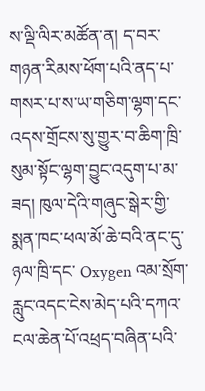ས་ལྡི་ལིར་མཚོན་ན། ད་བར་གཉན་རིམས་ཕོག་པའི་ནད་པ་གསར་པ་ས་ཡ་གཅིག་ལྷག་དང་འདས་གྲོངས་སུ་གྱུར་བ་ཆིག་ཁྲི་སུམ་སྟོང་ལྷག་བྱུང་འདུག་པ་མ་ཟད། ཁུལ་དེའི་གཞུང་སྒེར་གྱི་སྨན་ཁང་ཕལ་མོ་ཆེ་བའི་ནང་དུ་ཉལ་ཁྲི་དང་ Oxygen འམ་སྲོག་རླུང་འདང་ངེས་མེད་པའི་དཀའ་ངལ་ཆེན་པོ་འཕྲད་བཞིན་པའི་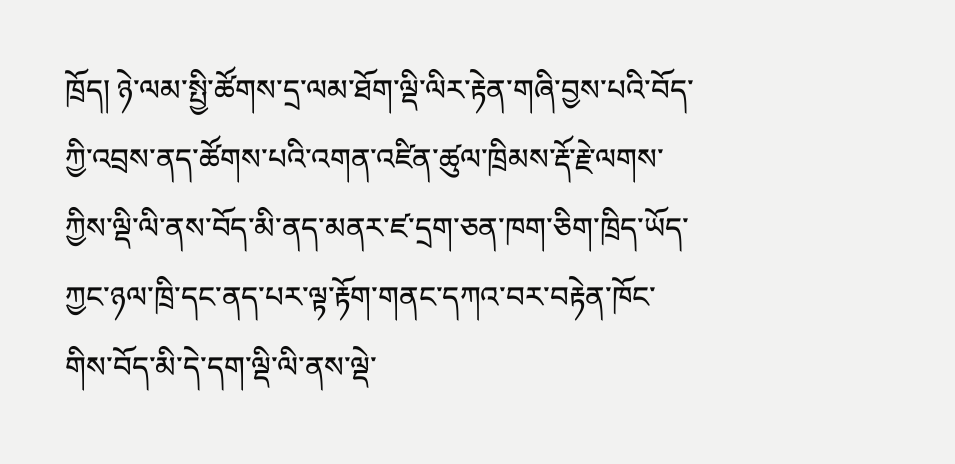ཁྲོད། ཉེ་ལམ་སྤྱི་ཚོགས་དྲ་ལམ་ཐོག་ལྡི་ལིར་རྟེན་གཞི་བྱས་པའི་བོད་ཀྱི་འབྲས་ནད་ཚོགས་པའི་འགན་འཛིན་ཚུལ་ཁྲིམས་རྡོ་རྗེ་ལགས་ཀྱིས་ལྡི་ལི་ནས་བོད་མི་ནད་མནར་ཛ་དྲག་ཅན་ཁག་ཅིག་ཁྲིད་ཡོད་ཀྱང་ཉལ་ཁྲི་དང་ནད་པར་ལྟ་རྟོག་གནང་དཀའ་བར་བརྟེན་ཁོང་གིས་བོད་མི་དེ་དག་ལྡི་ལི་ནས་ལྡེ་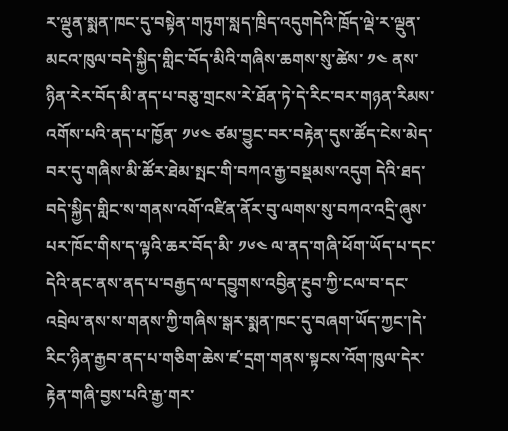ར་ལྡུན་སྨན་ཁང་དུ་བསྟེན་གཏུག་སླད་ཁྲིད་འདུགདེའི་ཁྲོད་ལྡེ་ར་ལྡུན་མངའ་ཁུལ་བདེ་སྐྱིད་གླིང་བོད་མིའི་གཞིས་ཆགས་སུ་ཚེས་ ༡༤ ནས་ཉིན་རེར་བོད་མི་ནད་པ་བཅུ་གྲངས་རེ་ཐོན་ཏེ་དེ་རིང་བར་གཉན་རིམས་འགོས་པའི་ནད་པ་ཁྱོན་ ༡༦༤ ཙམ་བྱུང་བར་བརྟེན་དུས་ཚོད་ངེས་མེད་བར་དུ་གཞིས་མི་ཚོར་ཐེམ་སྤང་གི་བཀའ་རྒྱ་བསྡམས་འདུག དེའི་ཐད་བདེ་སྐྱིད་གླིང་ས་གནས་འགོ་འཛིན་ནོར་བུ་ལགས་སུ་བཀའ་འདྲི་ཞུས་པར་ཁོང་གིས་ད་ལྟའི་ཆར་བོད་མི་ ༡༦༤ ལ་ནད་གཞི་ཕོག་ཡོད་པ་དང་དེའི་ནང་ནས་ནད་པ་བརྒྱད་ལ་དབྱུགས་འབྱིན་རྔུབ་ཀྱི་ངལ་བ་དང་འབྲེལ་ནས་ས་གནས་ཀྱི་གཞིས་སྒར་སྨན་ཁང་དུ་བཞག་ཡོད་ཀྱང་།དེ་རིང་ཉིན་རྒྱབ་ནད་པ་གཅིག་ཆེས་ཛ་དྲག་གནས་སྟངས་འོག་ཁུལ་དེར་རྟེན་གཞི་བྱས་པའི་རྒྱ་གར་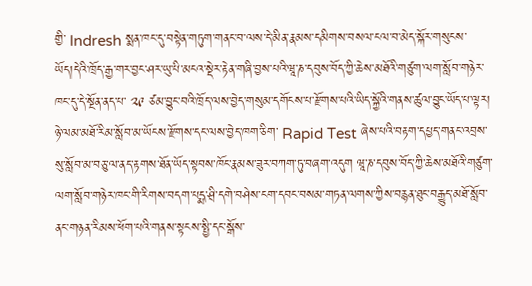གྱི་ Indresh སྨན་ཁང་དུ་བསྟེན་གཏུག་གནང་བ་ལས་དེ་མིན་རྣམས་དམིགས་བསལ་ངལ་བ་མེད་སྐོར་གསུངས་ཡོད།དེའི་ཁྲོད་རྒྱ་གར་བྱང་ཤར་ཡུ་པི་མངའ་སྡེར་རྟེན་གཞི་བྱས་པའི་ཝཱ་ཎ་དབུས་བོད་ཀྱི་ཆེས་མཐོའི་གཙུག་ལག་སློབ་གཉེར་ཁང་དུ་དེ་སྔོན་ནད་པ་ ༢༩ ཙམ་བྱུང་བའི་ཁྲོད་ལས་བྱེད་གསུམ་དགོངས་པ་རྫོགས་པའི་ཡིད་སྐྱོའི་གནས་ཚུལ་བྱུང་ཡོད་པ་ལྟར། ཉེ་ལམ་མཐོ་རིམ་སློབ་མ་ཡོངས་རྫོགས་དང་ལས་བྱེད་ཁག་ཅིག་ Rapid Test ཞེས་པའི་བརྟག་དཔྱད་གནང་འབྲས་སུ་སློབ་མ་བཅུ་ལ་ནད་རྟགས་ཐོན་ཡོད་སྟབས་ཁོང་རྣམས་ཟུར་བཀག་ཏུ་བཞག་འདུག ཝཱ་ཎ་དབུས་བོད་ཀྱི་ཆེས་མཐོའི་གཙུག་ལག་སློབ་གཉེར་ཁང་གི་རིགས་བདག་པདྨ་ཤྲི་དགེ་བཤེས་ངག་དབང་བསམ་གཏན་ལགས་ཀྱིས་བརྙན་ཐུང་བརྒྱུད་མཐོ་སློབ་ནང་གཉན་རིམས་ཕོག་པའི་གནས་སྟངས་སྤྱི་དང་སྒོས་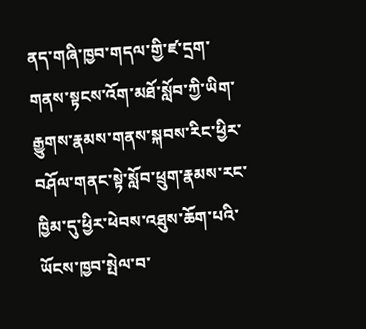ནད་གཞི་ཁྱབ་གདལ་གྱི་ཛ་དྲག་གནས་སྟངས་འོག་མཐོ་སློབ་ཀྱི་ཡིག་རྒྱུགས་རྣམས་གནས་སྐབས་རིང་ཕྱིར་བཤོལ་གནང་སྟེ་སློབ་ཕྲུག་རྣམས་རང་ཁྱིམ་དུ་ཕྱིར་ཕེབས་འཐུས་ཆོག་པའི་ཡོངས་ཁྱབ་སྤེལ་བ་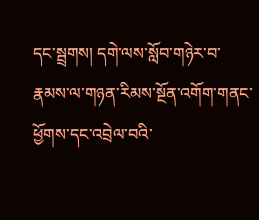དང་སྦྲགས། དགེ་ལས་སློབ་གཉེར་བ་རྣམས་ལ་གཉན་རིམས་སྔོན་འགོག་གནང་ཕྱོགས་དང་འབྲེལ་བའི་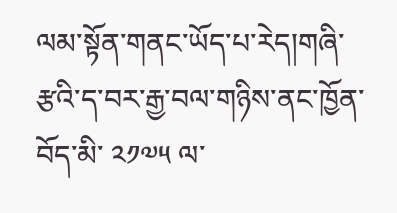ལམ་སྟོན་གནང་ཡོད་པ་རེད།གཞི་རྩའི་ད་བར་རྒྱ་བལ་གཉིས་ནང་ཁྱོན་བོད་མི་ ༢༡༧༥ ལ་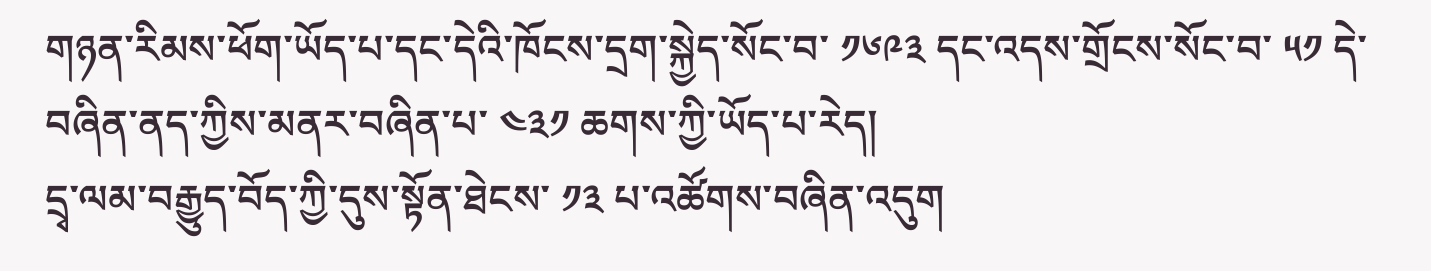གཉན་རིམས་ཕོག་ཡོད་པ་དང་དེའི་ཁོངས་དྲག་སྐྱེད་སོང་བ་ ༡༦༩༣ དང་འདས་གྲོངས་སོང་བ་ ༥༡ དེ་བཞིན་ནད་ཀྱིས་མནར་བཞིན་པ་ ༤༣༡ ཆགས་ཀྱི་ཡོད་པ་རེད།
དྲྭ་ལམ་བརྒྱུད་བོད་ཀྱི་དུས་སྟོན་ཐེངས་ ༡༣ པ་འཚོགས་བཞིན་འདུག